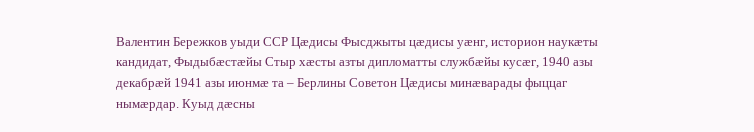Валентин Бережков уыди ССР Цæдисы Фысджыты цæдисы уæнг, историон наукæты кандидат, Фыдыбæстæйы Стыр хæсты азты дипломатты службæйы кусæг, 1940 азы декабрæй 1941 азы июнмæ та – Берлины Советон Цæдисы минæварады фыццаг нымæрдар. Куыд дæсны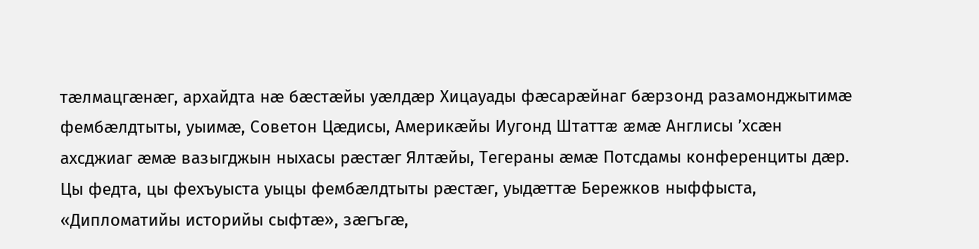тæлмацгæнæг, архайдта нæ бæстæйы уæлдæр Хицауады фæсарæйнаг бæрзонд разамонджытимæ фембæлдтыты, уыимæ, Советон Цæдисы, Америкæйы Иугонд Штаттæ æмæ Англисы ’хсæн ахсджиаг æмæ вазыгджын ныхасы рæстæг Ялтæйы, Тегераны æмæ Потсдамы конференциты дæр.
Цы федта, цы фехъуыста уыцы фембæлдтыты рæстæг, уыдæттæ Бережков ныффыста, «Дипломатийы историйы сыфтæ», зæгъгæ,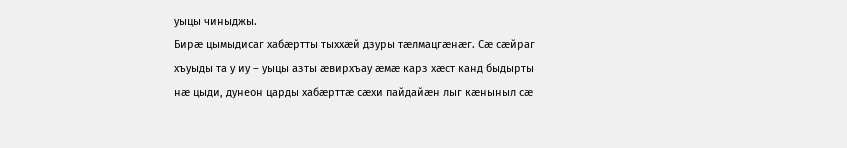уыцы чиныджы.
Бирæ цымыдисаг хабæртты тыххæй дзуры тæлмацгæнæг. Сæ сæйраг хъуыды та у иу – уыцы азты æвирхъау æмæ карз хæст канд быдырты нæ цыди, дунеон царды хабæрттæ сæхи пайдайæн лыг кæныныл сæ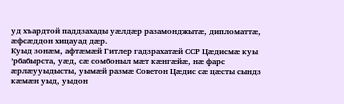уд хъардтой паддзахады уæлдæр разамонджытæ, дипломаттæ, æфсæддон хицауад дæр.
Куыд зонæм, афтæмæй Гитлер гадзрахатæй ССР Цæдисмæ куы ’рбабырста, уæд, сæ сомбоныл мæт кæнгæйæ, нæ фарс æрлæууыдысты, уымæй размæ Советон Цæдис сæ цæсты сындз кæмæн уыд, уыдон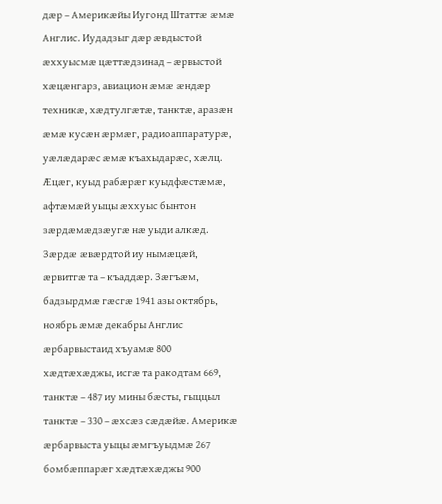дæр – Америкæйы Иугонд Штаттæ æмæ Англис. Иудадзыг дæр æвдыстой æххуысмæ цæттæдзинад – æрвыстой хæцæнгарз, авиацион æмæ æндæр техникæ, хæдтулгæтæ, танктæ, аразæн æмæ кусæн æрмæг, радиоаппаратурæ, уæлæдарæс æмæ къахыдарæс, хæлц. Æцæг, куыд рабæрæг куыдфæстæмæ, афтæмæй уыцы æххуыс бынтон зæрдæмæдзæугæ нæ уыди алкæд. Зæрдæ æвæрдтой иу нымæцæй, æрвитгæ та – къаддæр. Зæгъæм, бадзырдмæ гæсгæ 1941 азы октябрь, ноябрь æмæ декабры Англис æрбарвыстаид хъуамæ 800 хæдтæхæджы, исгæ та ракодтам 669, танктæ – 487 иу мины бæсты, гыццыл танктæ – 330 – æхсæз сæдæйæ. Америкæ æрбарвыста уыцы æмгъуыдмæ 267 бомбæппарæг хæдтæхæджы 900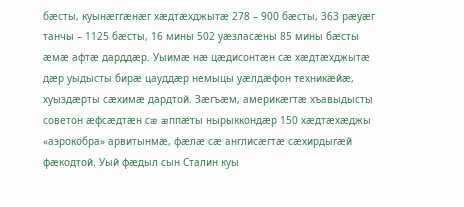бæсты, куынæггæнæг хæдтæхджытæ 278 – 900 бæсты, 363 рæуæг танчы – 1125 бæсты, 16 мины 502 уæзласæны 85 мины бæсты æмæ афтæ дарддæр. Уыимæ нæ цæдисонтæн сæ хæдтæхджытæ дæр уыдысты бирæ цауддæр немыцы уæлдæфон техникæйæ, хуыздæрты сæхимæ дардтой. Зæгъæм, америкæгтæ хъавыдысты советон æфсæдтæн сæ æппæты нырыккондæр 150 хæдтæхæджы «аэрокобра» арвитынмæ, фæлæ сæ англисæгтæ сæхирдыгæй фæкодтой. Уый фæдыл сын Сталин куы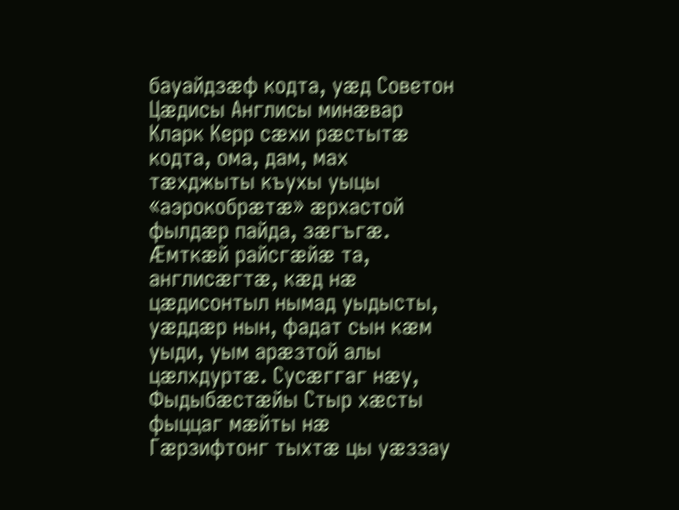бауайдзæф кодта, уæд Советон Цæдисы Англисы минæвар Кларк Керр сæхи рæстытæ кодта, ома, дам, мах тæхджыты къухы уыцы «аэрокобрæтæ» æрхастой фылдæр пайда, зæгъгæ.
Æмткæй райсгæйæ та, англисæгтæ, кæд нæ цæдисонтыл нымад уыдысты, уæддæр нын, фадат сын кæм уыди, уым арæзтой алы цæлхдуртæ. Сусæггаг нæу, Фыдыбæстæйы Стыр хæсты фыццаг мæйты нæ Гæрзифтонг тыхтæ цы уæззау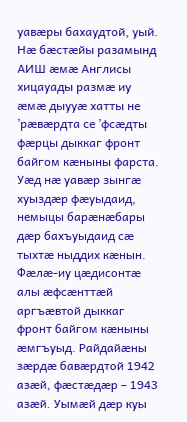уавæры бахаудтой, уый. Нæ бæстæйы разамынд АИШ æмæ Англисы хицауады размæ иу æмæ дыууæ хатты не ’рæвæрдта се ’фсæдты фæрцы дыккаг фронт байгом кæныны фарста. Уæд нæ уавæр зынгæ хуыздæр фæуыдаид, немыцы барæнæбары дæр бахъуыдаид сæ тыхтæ ныддих кæнын. Фæлæ-иу цæдисонтæ алы æфсæнттæй аргъæвтой дыккаг фронт байгом кæныны æмгъуыд. Райдайæны зæрдæ бавæрдтой 1942 азæй, фæстæдæр – 1943 азæй. Уымæй дæр куы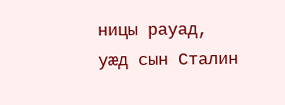ницы рауад, уæд сын Сталин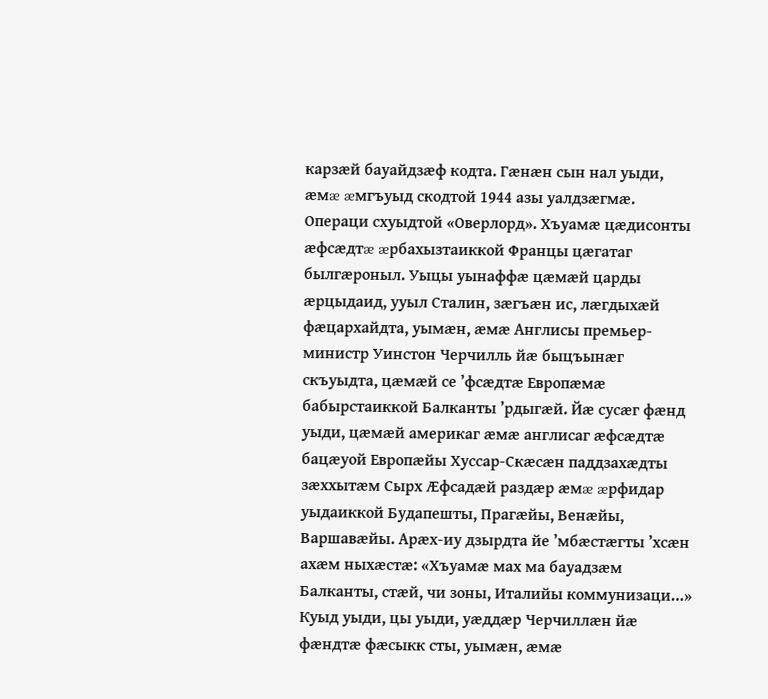карзæй бауайдзæф кодта. Гæнæн сын нал уыди, æмæ æмгъуыд скодтой 1944 азы уалдзæгмæ. Операци схуыдтой «Оверлорд». Хъуамæ цæдисонты æфсæдтæ æрбахызтаиккой Францы цæгатаг былгæроныл. Уыцы уынаффæ цæмæй царды æрцыдаид, ууыл Сталин, зæгъæн ис, лæгдыхæй фæцархайдта, уымæн, æмæ Англисы премьер-министр Уинстон Черчилль йæ быцъынæг скъуыдта, цæмæй се ’фсæдтæ Европæмæ бабырстаиккой Балканты ’рдыгæй. Йæ сусæг фæнд уыди, цæмæй америкаг æмæ англисаг æфсæдтæ бацæуой Европæйы Хуссар-Скæсæн паддзахæдты зæххытæм Сырх Æфсадæй раздæр æмæ æрфидар уыдаиккой Будапешты, Прагæйы, Венæйы, Варшавæйы. Арæх-иу дзырдта йе ’мбæстæгты ’хсæн ахæм ныхæстæ: «Хъуамæ мах ма бауадзæм Балканты, стæй, чи зоны, Италийы коммунизаци…»
Куыд уыди, цы уыди, уæддæр Черчиллæн йæ фæндтæ фæсыкк сты, уымæн, æмæ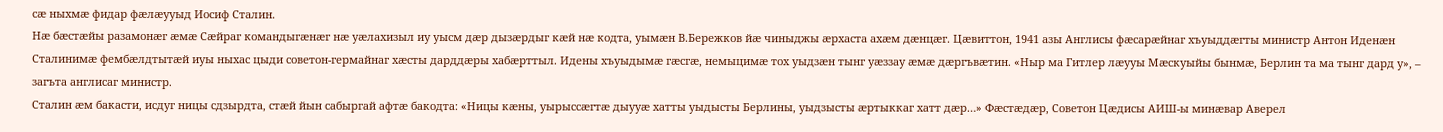сæ ныхмæ фидар фæлæууыд Иосиф Сталин.
Нæ бæстæйы разамонæг æмæ Сæйраг командыгæнæг нæ уæлахизыл иу уысм дæр дызæрдыг кæй нæ кодта, уымæн В.Бережков йæ чиныджы æрхаста ахæм дæнцæг. Цæвиттон, 1941 азы Англисы фæсарæйнаг хъуыддæгты министр Антон Иденæн Сталинимæ фембæлдтытæй иуы ныхас цыди советон-гермайнаг хæсты дарддæры хабæрттыл. Идены хъуыдымæ гæсгæ, немыцимæ тох уыдзæн тынг уæззау æмæ дæргъвæтин. «Ныр ма Гитлер лæууы Мæскуыйы бынмæ, Берлин та ма тынг дард у», – загъта англисаг министр.
Сталин æм бакасти, исдуг ницы сдзырдта, стæй йын сабыргай афтæ бакодта: «Ницы кæны, уырыссæгтæ дыууæ хатты уыдысты Берлины, уыдзысты æртыккаг хатт дæр…» Фæстæдæр, Советон Цæдисы АИШ-ы минæвар Аверел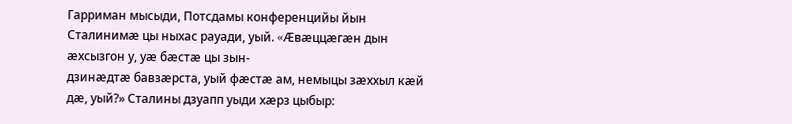Гарриман мысыди, Потсдамы конференцийы йын Сталинимæ цы ныхас рауади, уый. «Æвæццæгæн дын æхсызгон у, уæ бæстæ цы зын-
дзинæдтæ бавзæрста, уый фæстæ ам, немыцы зæххыл кæй дæ, уый?» Сталины дзуапп уыди хæрз цыбыр: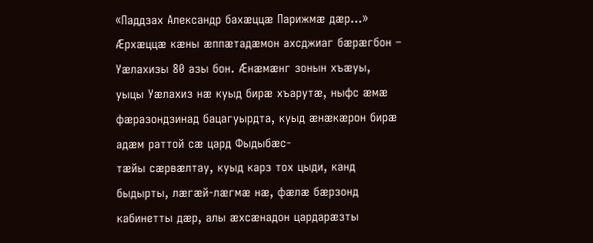«Паддзах Александр бахæццæ Парижмæ дæр…»
Æрхæццæ кæны æппæтадæмон ахсджиаг бæрæгбон – Уæлахизы 80 азы бон. Æнæмæнг зонын хъæуы, уыцы Уæлахиз нæ куыд бирæ хъарутæ, ныфс æмæ фæразондзинад бацагуырдта, куыд æнæкæрон бирæ адæм раттой сæ цард Фыдыбæс-
тæйы сæрвæлтау, куыд карз тох цыди, канд быдырты, лæгæй-лæгмæ нæ, фæлæ бæрзонд кабинетты дæр, алы æхсæнадон цардарæзты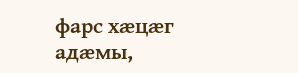фарс хæцæг адæмы,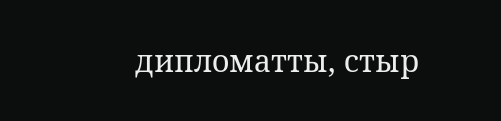дипломатты, стыр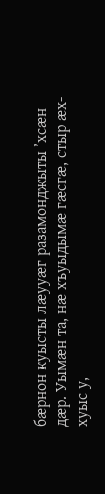бæрнон куысты лæууæг разамонджыты ’хсæн дæр. Уымæн та, нæ хъуыдымæ гæсгæ, стыр æх-
хуыс у,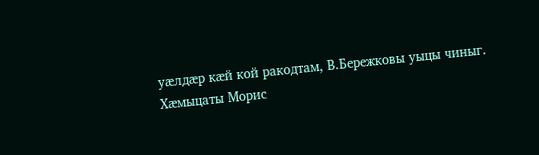уæлдæр кæй кой ракодтам, В.Бережковы уыцы чиныг.
Хæмыцаты Морис